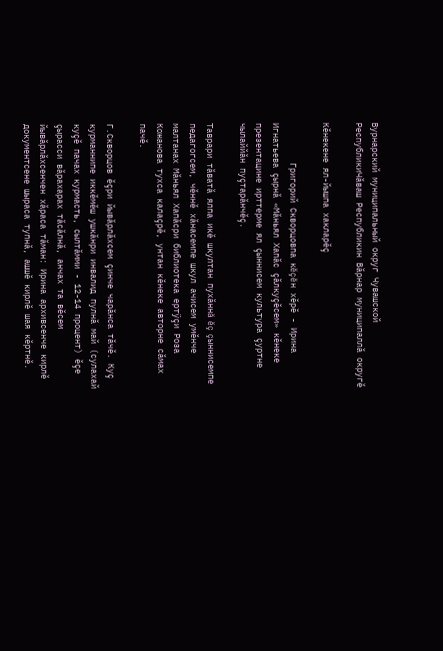Вурнарский муниципальный округ Чувашской РеспубликиЧӑваш Республикин Вӑрнар муниципаллӑ округӗ

Кĕнекене ял-йышпа хакларĕç

        Григорий Скворцовпа кĕçĕн хĕрĕ - Ирина Игнатьева çырнă «Мăньял Хапăс çăлкуçĕсем» кĕнеке презентацине ирттерме ял çыннисем культура çуртне чылаййăн пуçтарăнчĕç.

Таврари тăватă ялпа икĕ шкултан пухăннă ĕç çыннисемпе педагогсем, чĕннĕ хăнасемпе шкул ачисем умĕнче малтанах Мăньял Хапăсри библиотека ертÿçи Роза Кожанова тухса калаçрĕ, унтан кĕнеке авторне сăмах пачĕ.

Г.Скворцов ĕçри йывăрлăхсем çинче чарăнса тăчĕ. Куç курманнипе иккĕмĕш ушкăнри инвалид пулнă май (сулахай куçĕ пачах курмасть, сылтăмми - 12-14 процент) ĕçе çырасси вăрахарах тăсăлнă, анчах та вĕсем йывăрлăхсенчен хăраса тăман: Ирина архивсенче кирлĕ документсене шыраса тупнă, ашшĕ кирлĕ шая кĕртнĕ.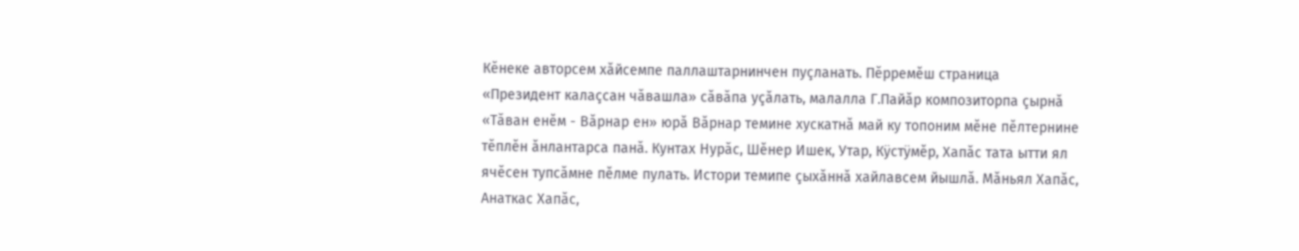Кĕнеке авторсем хăйсемпе паллаштарнинчен пуçланать. Пĕрремĕш страница «Президент калаçсан чăвашла» сăвăпа уçăлать, малалла Г.Пайăр композиторпа çырнă «Тăван енĕм - Вăрнар ен» юрă Вăрнар темине хускатнă май ку топоним мĕне пĕлтернине тĕплĕн ăнлантарса панă. Кунтах Нурăс, Шĕнер Ишек, Утар, Кÿстÿмĕр, Хапăс тата ытти ял ячĕсен тупсăмне пĕлме пулать. Истори темипе çыхăннă хайлавсем йышлă. Мăньял Хапăс, Анаткас Хапăс,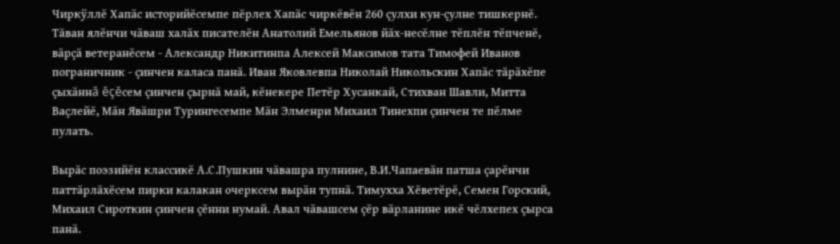Чиркÿллĕ Хапăс историйĕсемпе пĕрлех Хапăс чиркĕвĕн 260 çулхи кун-çулне тишкернĕ. Тăван ялĕнчи чăваш халăх писателĕн Анатолий Емельянов йăх-несĕлне тĕплĕн тĕпченĕ, вăрçă ветеранĕсем - Александр Никитинпа Алексей Максимов тата Тимофей Иванов пограничник - çинчен каласа панă. Иван Яковлевпа Николай Никольскин Хапăс тăрăхĕпе çыхăннă ĕçĕсем çинчен çырнă май, кĕнекере Петĕр Хусанкай, Стихван Шавли, Митта Ваçлейĕ, Мăн Явăшри Турингесемпе Мăн Элменри Михаил Тинехпи çинчен те пĕлме пулать.

Вырăс поэзийĕн классикĕ А.С.Пушкин чăвашра пулнине, В.И.Чапаевăн патша çарĕнчи паттăрлăхĕсем пирки калакан очерксем вырăн тупнă. Тимухха Хĕветĕрĕ, Семен Горский, Михаил Сироткин çинчен çĕнни нумай. Авал чăвашсем çĕр вăрланине икĕ чĕлхепех çырса панă.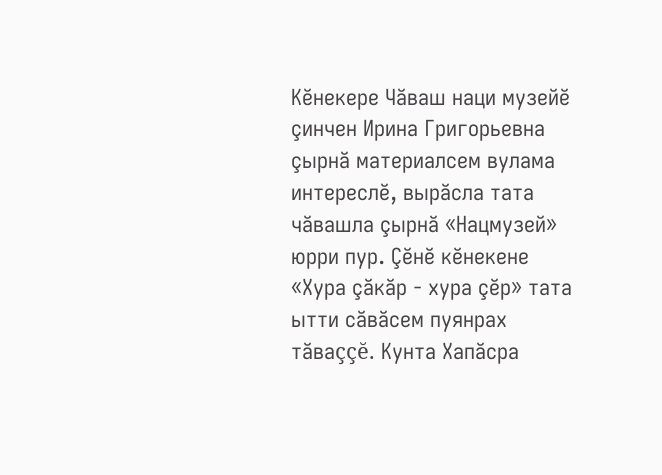Кĕнекере Чăваш наци музейĕ çинчен Ирина Григорьевна çырнă материалсем вулама интереслĕ, вырăсла тата чăвашла çырнă «Нацмузей» юрри пур. Çĕнĕ кĕнекене «Хура çăкăр - хура çĕр» тата ытти сăвăсем пуянрах тăваççĕ. Кунта Хапăсра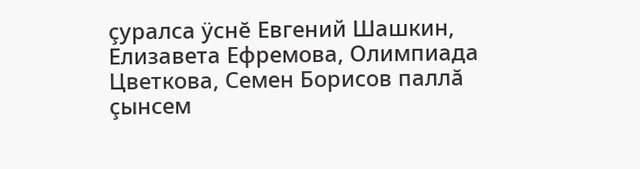çуралса ÿснĕ Евгений Шашкин, Елизавета Ефремова, Олимпиада Цветкова, Семен Борисов паллă çынсем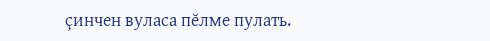çинчен вуласа пĕлме пулать.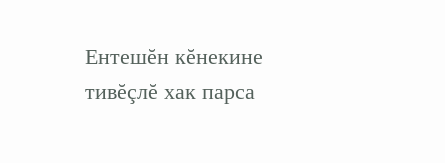Ентешĕн кĕнекине тивĕçлĕ хак парса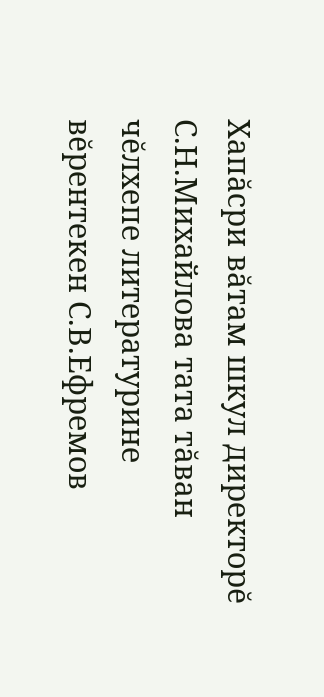Хапăсри вăтам шкул директорĕ С.Н.Михайлова тата тăван чĕлхепе литературине вĕрентекен С.В.Ефремов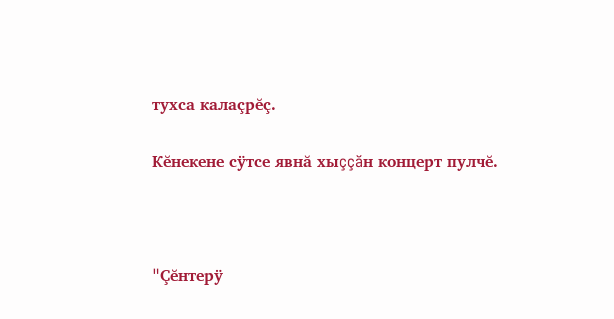тухса калаçрĕç.

Кĕнекене сÿтсе явнă хыççăн концерт пулчĕ.



"Çĕнтерÿ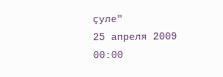çуле"
25 апреля 2009
00:00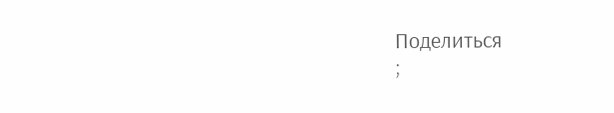Поделиться
;